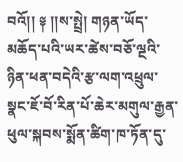བའོ།། ༈ །།ས་སྤྲེ། གཉན་ཡོད་མཆོད་པའི་ཡར་ཚེས་བཅོ་ལྔའི་ཉིན་ཕན་བདེའི་རྩ་ལག་འཕྲུལ་སྣང་ཇོ་བོ་རིན་པོ་ཆེར་མགུལ་རྒྱན་ཕུལ་སྐབས་སྨོན་ཚིག་ཁ་ཏོན་དུ་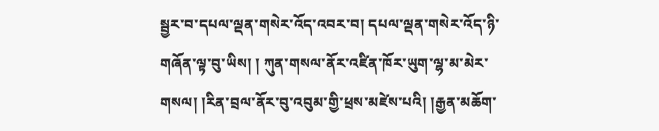སྦྱར་བ་དཔལ་ལྡན་གསེར་འོད་འབར་བ། དཔལ་ལྡན་གསེར་འོད་ཉི་གཞོན་ལྟ་བུ་ཡིས། ། ཀུན་གསལ་ནོར་འཛིན་ཁོར་ཡུག་ལྷ་མ་མེར་གསལ། །རིན་བྲལ་ནོར་བུ་འབུམ་གྱི་ཕྲས་མཛེས་པའི། །རྒྱན་མཆོག་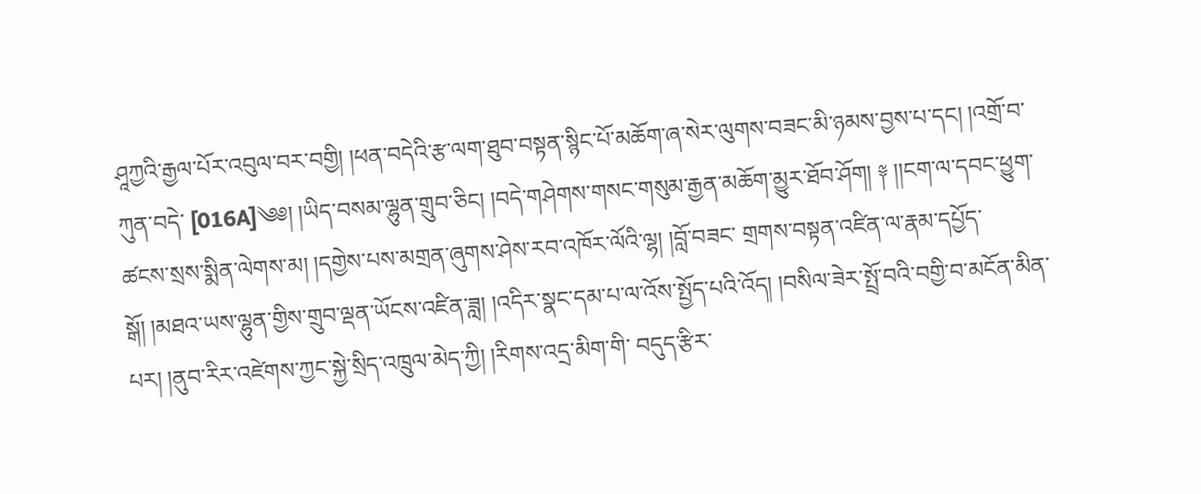ཤཱཀྱའི་རྒྱལ་པོར་འབུལ་བར་བགྱི། །ཕན་བདེའི་རྩ་ལག་ཐུབ་བསྟན་སྙིང་པོ་མཆོག་ཞ་སེར་ལུགས་བཟང་མི་ཉམས་བྱས་པ་དང། །འགྲོ་བ་ཀུན་བདེ་ [016A]༄༅། །ཡིད་བསམ་ལྷུན་གྲུབ་ཅིང། །བདེ་གཤེགས་གསང་གསུམ་རྒྱན་མཆོག་མྱུར་ཐོབ་ཤོག། ༈ །།ངག་ལ་དབང་ཕྱུག་ཚངས་སྲས་སྨིན་ལེགས་མ། །དགྱེས་པས་མགྲན་ཞུགས་ཤེས་རབ་འཁོར་ལོའི་ལྷ། །བློ་བཟང་ གྲགས་བསྟན་འཛིན་ལ་རྣམ་དཔྱོད་སྒོ། །མཐའ་ཡས་ལྷུན་གྱིས་གྲུབ་ལྡན་ཡོངས་འཛིན་ཟླ། །འདིར་སྣང་དམ་པ་ལ་འོས་སྤྱོད་པའི་འོད། །བསིལ་ཟེར་སྤྲོ་བའི་བགྱི་བ་མངོན་མིན་པར། །ནུབ་རིར་འཛེགས་ཀྱང་སྐྱེ་སྲིད་འཁྲུལ་མེད་ཀྱི། །རིགས་འདྲ་མིག་གི་ བདུད་རྩིར་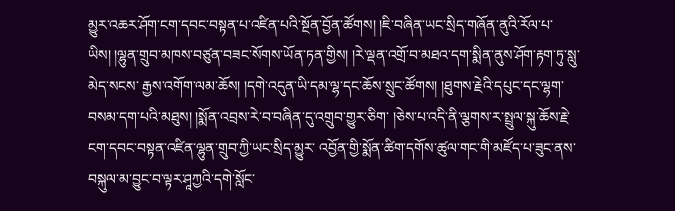མྱུར་འཆར་ཤོག་ངག་དབང་བསྟན་པ་འཛིན་པའི་སྔོན་བྱོན་ཚོགས། །ཇི་བཞིན་ཡང་སྲིད་གཞོན་ནུའི་རོལ་པ་ཡིས། །ལྷུན་གྲུབ་མཁས་བཙུན་བཟང་སོགས་ཡོན་ཏན་གྱིས། །རེ་ལྡན་འགྲོ་བ་མཐའ་དག་སྨིན་ནུས་ཤོག་རྟག་ཏུ་སླུ་མེད་སངས་ རྒྱས་འགོག་ལམ་ཆོས། །དགེ་འདུན་ཡི་དམ་ལྷ་དང་ཆོས་སྲུང་ཚོགས། །ཐུགས་རྗེའི་དཔུང་དང་ལྷག་བསམ་དག་པའི་མཐུས། །སྨོན་འབྲས་རེ་བ་བཞིན་དུ་འགྲུབ་གྱུར་ཅིག་ །ཅེས་པ་འདི་ནི་ལྕགས་ར་སྤྲུལ་སྐུ་ཆོས་རྗེ་ངག་དབང་བསྟན་འཛིན་ལྷུན་གྲུབ་ཀྱི་ཡང་སྲིད་མྱུར་ འབྱོན་གྱི་སྨོན་ཚིག་དགོས་ཚུལ་གང་གི་མཛོད་པ་ཟུང་ནས་བསྐུལ་མ་བྱུང་བ་ལྟར་ཤཱཀྱའི་དགེ་སློང་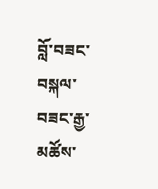བློ་བཟང་བསྐལ་བཟང་རྒྱ་མཚོས་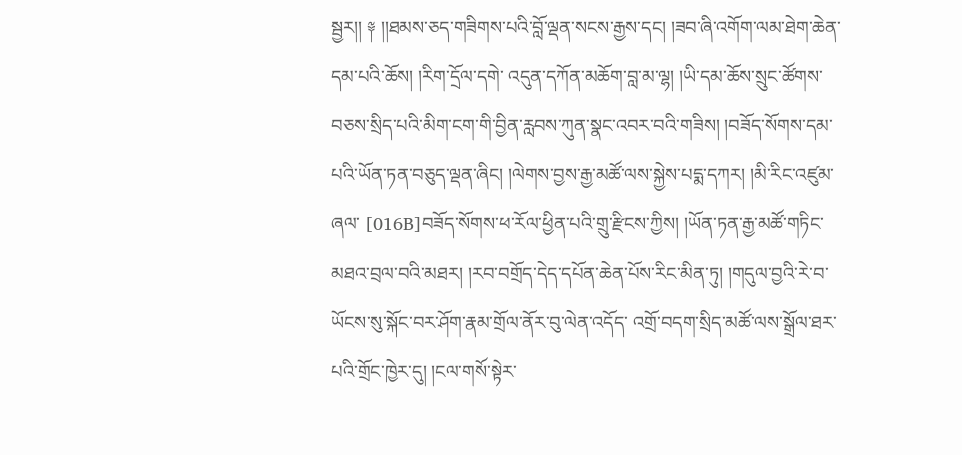སྦྱར།། ༈ །།ཐམས་ཅད་གཟིགས་པའི་བློ་ལྡན་སངས་རྒྱས་དང། །ཟབ་ཞི་འགོག་ལམ་ཐེག་ཆེན་དམ་པའི་ཆོས། །རིག་དྲོལ་དགེ་ འདུན་དཀོན་མཆོག་བླ་མ་ལྷ། །ཡི་དམ་ཆོས་སྲུང་ཚོགས་བཅས་སྲིད་པའི་མིག་ངག་གི་བྱིན་རླབས་ཀུན་སྣང་འབར་བའི་གཟིས། །བཟོད་སོགས་དམ་པའི་ཡོན་ཏན་བཅུད་ལྡན་ཞིང། །ལེགས་བྱས་རྒྱ་མཚོ་ལས་སྐྱེས་པདྨ་དཀར། །མི་རིང་འཛུམ་ཞལ་ [016B]བཟོད་སོགས་ཕ་རོལ་ཕྱིན་པའི་གྲུ་རྫིངས་ཀྱིས། །ཡོན་ཏན་རྒྱ་མཚོ་གཏིང་མཐའ་བྲལ་བའི་མཐར། །རབ་བགྲོད་དེད་དཔོན་ཆེན་པོས་རིང་མིན་ཏུ། །གདུལ་བྱའི་རེ་བ་ཡོངས་སུ་སྐོང་བར་ཤོག་རྣམ་གྲོལ་ནོར་བུ་ལེན་འདོད་ འགྲོ་བདག་སྲིད་མཚོ་ལས་སྒྲོལ་ཐར་པའི་གྲོང་ཁྱེར་དུ། །ངལ་གསོ་སྟེར་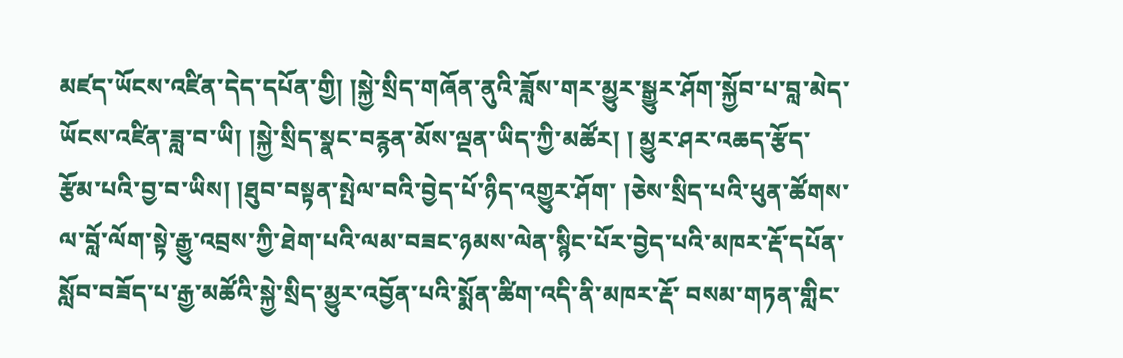མཛད་ཡོངས་འཛིན་དེད་དཔོན་གྱི། །སྐྱེ་སྲིད་གཞོན་ནུའི་ཟློས་གར་མྱུར་སྒྱུར་ཤོག་སྐྱོབ་པ་བླ་མེད་ཡོངས་འཛིན་ཟླ་བ་ཡི། །སྐྱེ་སྲིད་སྣང་བརྙན་མོས་ལྡན་ཡིད་ཀྱི་མཚོར། ། མྱུར་ཤར་འཆད་རྩོད་རྩོམ་པའི་བྱ་བ་ཡིས། །ཐུབ་བསྟན་སྤེལ་བའི་བྱེད་པོ་ཉིད་འགྱུར་ཤོག་ །ཅེས་སྲིད་པའི་ཕུན་ཚོགས་ལ་བློ་ལོག་སྟེ་རྒྱུ་འབྲས་ཀྱི་ཐེག་པའི་ལམ་བཟང་ཉམས་ལེན་སྙིང་པོར་བྱེད་པའི་མཁར་རྡོ་དཔོན་སློབ་བཟོད་པ་རྒྱ་མཚོའི་སྐྱེ་སྲིད་མྱུར་འབྱོན་པའི་སྨོན་ཚིག་འདི་ནི་མཁར་རྡོ་ བསམ་གཏན་གླིང་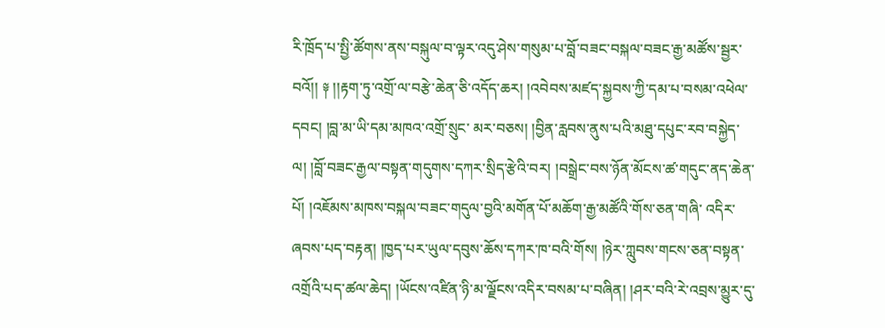རི་ཁྲོད་པ་སྤྱི་ཚོགས་ནས་བསྐུལ་བ་ལྟར་འདུ་ཤེས་གསུམ་པ་བློ་བཟང་བསྐལ་བཟང་རྒྱ་མཚོས་སྦྱར་བའོ།། ༈ །།རྟག་ཏུ་འགྲོ་ལ་བརྩེ་ཆེན་ཅི་འདོད་ཆར། །འབེབས་མཛད་སྐྱབས་ཀྱི་དམ་པ་བསམ་འཕེལ་དབང། །བླ་མ་ཡི་དམ་མཁའ་འགྲོ་སྲུང་ མར་བཅས། །བྱིན་རླབས་ནུས་པའི་མཐུ་དཔུང་རབ་བསྐྱེད་ལ། །བློ་བཟང་རྒྱལ་བསྟན་གདུགས་དཀར་སྲིད་རྩེའི་བར། །བསྒྲེང་བས་ཉོན་མོངས་ཚ་གདུང་ནད་ཆེན་པོ། །འཇོམས་མཁས་བསྐལ་བཟང་གདུལ་བྱའི་མགོན་པོ་མཆོག་རྒྱ་མཚོའི་གོས་ཅན་གཞི་ འདིར་ཞབས་པད་བརྟན། །ཁྱད་པར་ཡུལ་དབུས་ཆོས་དཀར་ཁ་བའི་གོས། །ཉེར་ཀླུབས་གངས་ཅན་བསྟན་འགྲོའི་པད་ཚལ་ཆེད། །ཡོངས་འཛིན་ཉི་མ་ལྗོངས་འདིར་བསམ་པ་བཞིན། །ཤར་བའི་རེ་འབྲས་མྱུར་དུ་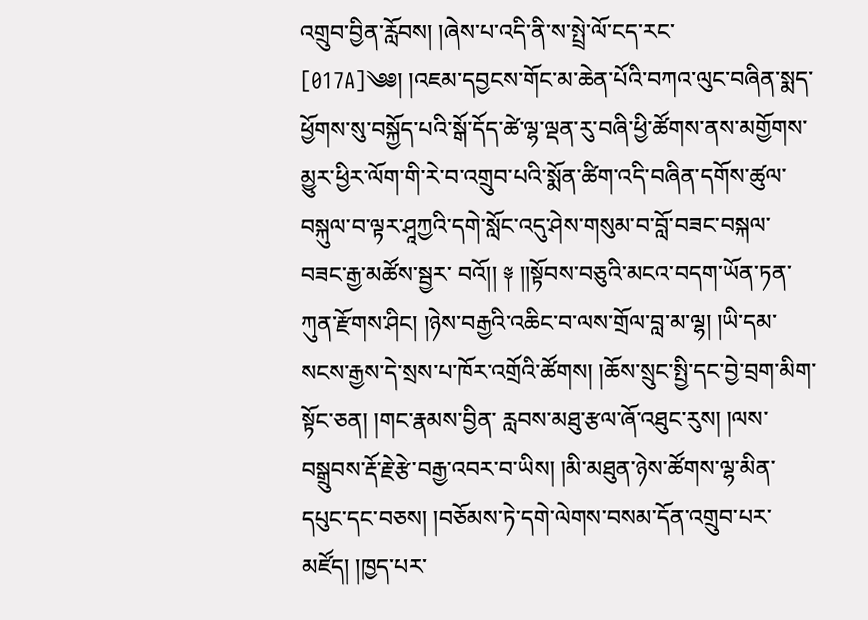འགྲུབ་བྱིན་རློབས། །ཞེས་པ་འདི་ནི་ས་སྤྲེ་ལོ་ངད་རང་ [017A]༄༅། །འཇམ་དབྱངས་གོང་མ་ཆེན་པོའི་བཀའ་ལུང་བཞིན་སྨད་ཕྱོགས་སུ་བསྐྱོད་པའི་སྒོ་དོད་ཚེ་ལྷ་ལྡན་རུ་བཞི་ཕྱི་ཚོགས་ནས་མགྱོགས་མྱུར་ཕྱིར་ལོག་གི་རེ་བ་འགྲུབ་པའི་སྨོན་ཚིག་འདི་བཞིན་དགོས་ཚུལ་བསྐུལ་བ་ལྟར་ཤཱཀྱའི་དགེ་སློང་འདུ་ཤེས་གསུམ་བ་བློ་བཟང་བསྐལ་བཟང་རྒྱ་མཚོས་སྦྱར་ བའོ།། ༈ །།སྟོབས་བཅུའི་མངའ་བདག་ཡོན་ཏན་ཀུན་རྫོགས་ཤིང། །ཉེས་བརྒྱའི་འཆིང་བ་ལས་གྲོལ་བླ་མ་ལྷ། །ཡི་དམ་སངས་རྒྱས་དེ་སྲས་པ་ཁོར་འགྲོའི་ཚོགས། །ཆོས་སྲུང་སྤྱི་དང་བྱེ་བྲག་མིག་སྟོང་ཅན། །གང་རྣམས་བྱིན་ རླབས་མཐུ་རྩལ་ཞོ་འཐུང་རུས། །ལས་བསྒྲུབས་རྡོ་རྗེ་རྩེ་བརྒྱ་འབར་བ་ཡིས། །མི་མཐུན་ཉེས་ཚོགས་ལྷ་མིན་དཔུང་དང་བཅས། །བཅོམས་ཏེ་དགེ་ལེགས་བསམ་དོན་འགྲུབ་པར་མཛོད། །ཁྱད་པར་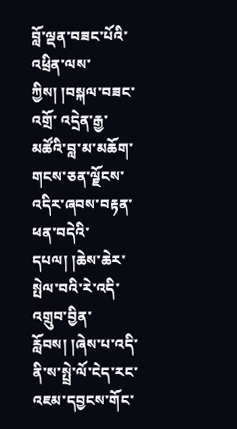བློ་ལྡན་བཟང་པོའི་འཕྲིན་ལས་ཀྱིས། །བསྐལ་བཟང་འགྲོ་ འདྲེན་རྒྱ་མཚོའི་བླ་མ་མཆོག་གངས་ཅན་ལྗོངས་འདིར་ཞབས་བརྟན་ཕན་བདེའི་དཔལ། །ཆེས་ཆེར་སྤེལ་བའི་རེ་འདི་འགྲུབ་བྱིན་རློབས། །ཞེས་པ་འདི་ནི་ས་སྤྲེ་ལོ་ངེད་རང་འཇམ་དབྱངས་གོང་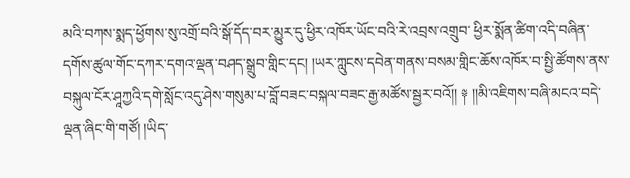མའི་བཀས་སྨད་ཕྱོགས་སུ་འགྲོ་བའི་སྒོ་དོད་བར་མྱུར་དུ་ཕྱིར་འཁོར་ཡོང་བའི་རེ་འབྲས་འགྲུབ་ ཕྱིར་སྨོན་ཚིག་འདི་བཞིན་དགོས་ཚུལ་གོང་དཀར་དགའ་ལྡན་བཤད་སྒྲུབ་གླིང་དང། །ཡར་ཀླུངས་དབེན་གནས་བསམ་གླིང་ཆོས་འཁོར་བ་སྤྱི་ཚོགས་ནས་བསྐུལ་ངོར་ཤཱཀྱའི་དགེ་སློང་འདུ་ཤེས་གསུམ་པ་བློ་བཟང་བསྐལ་བཟང་རྒྱ་མཚོས་སྦྱར་བའོ།། ༈ །།མི་འཇིགས་བཞི་མངའ་བདེ་ ལྡན་ཞིང་གི་གཙོ། །ཡིད་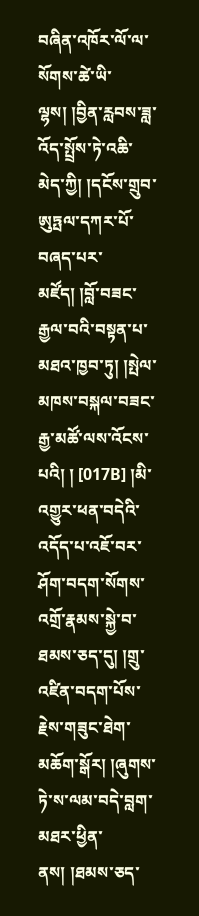བཞིན་འཁོར་ལོ་ལ་སོགས་ཚེ་ཡི་ལྷས། །བྱིན་རླབས་ཟླ་འོད་སྤྲོས་ཏེ་འཆི་མེད་ཀྱི། །དངོས་གྲུབ་ཨུཏྤལ་དཀར་པོ་བཞད་པར་མཛོད། །བློ་བཟང་རྒྱལ་བའི་བསྟན་པ་མཐའ་ཁྱབ་ཏུ། །སྤེལ་མཁས་བསྐལ་བཟང་རྒྱ་མཚོ་ལས་འོངས་པའི། ། [017B] །མི་འགྱུར་ཕན་བདེའི་འདོད་པ་འཇོ་བར་ཤོག་བདག་སོགས་འགྲོ་རྣམས་སྐྱེ་བ་ཐམས་ཅད་དུ། །གྲུ་འཛིན་བདག་པོས་རྗེས་གཟུང་ཐེག་མཆོག་སྒོར། །ཞུགས་ཏེ་ས་ལམ་བདེ་བླག་མཐར་ཕྱིན་ནས། །ཐམས་ཅད་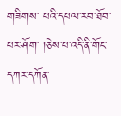གཟིགས་ པའི་དཔལ་རབ་ཐོབ་པར་ཤོག་ །ཅེས་པ་འདི་ནི་གོང་དཀར་དཀོན་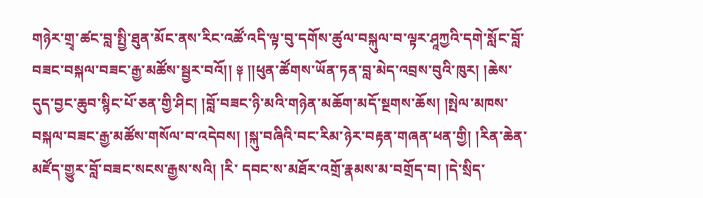གཉེར་གྲྭ་ཚང་བླ་སྤྱི་ཐུན་མོང་ནས་རིང་འཚོ་འདི་ལྟ་བུ་དགོས་ཚུལ་བསྐུལ་བ་ལྟར་ཤཱཀྱའི་དགེ་སློང་བློ་བཟང་བསྐལ་བཟང་རྒྱ་མཚོས་སྦྱར་བའོ།། ༈ །།ཕུན་ཚོགས་ཡོན་ཏན་བླ་མེད་འབྲས་བུའི་ཁུར། །ཆེས་ དུད་བྱང་ཆུབ་སྙིང་པོ་ཅན་གྱི་ཤིང། །བློ་བཟང་ཉི་མའི་གཉེན་མཆོག་མདོ་སྔགས་ཆོས། །སྤེལ་མཁས་བསྐལ་བཟང་རྒྱ་མཚོས་གསོལ་བ་འདེབས། །སྐུ་བཞིའི་བང་རིམ་ཉེར་བརྟན་གཞན་ཕན་གྱི། །རིན་ཆེན་མཛོད་གྱུར་བློ་བཟང་སངས་རྒྱས་སའི། །རི་ དབང་ས་མཐོར་འགྲོ་རྣམས་མ་བགྲོད་བ། །དེ་སྲིད་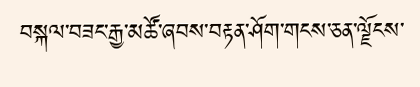བསྐལ་བཟང་རྒྱ་མཚོ་ཞབས་བརྟན་ཤོག་གངས་ཅན་ལྗོངས་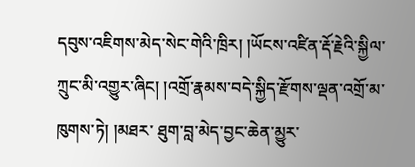དབུས་འཇིགས་མེད་སེང་གེའི་ཁྲིར། །ཡོངས་འཛིན་རྡོ་རྗེའི་སྐྱིལ་ཀྲུང་མི་འགྱུར་ཞིང། །འགྲོ་རྣམས་བདེ་སྐྱིད་རྫོགས་ལྡན་འགྲོ་མ་ཁུགས་ཏེ། །མཐར་ ཐུག་བླ་མེད་བྱང་ཆེན་མྱུར་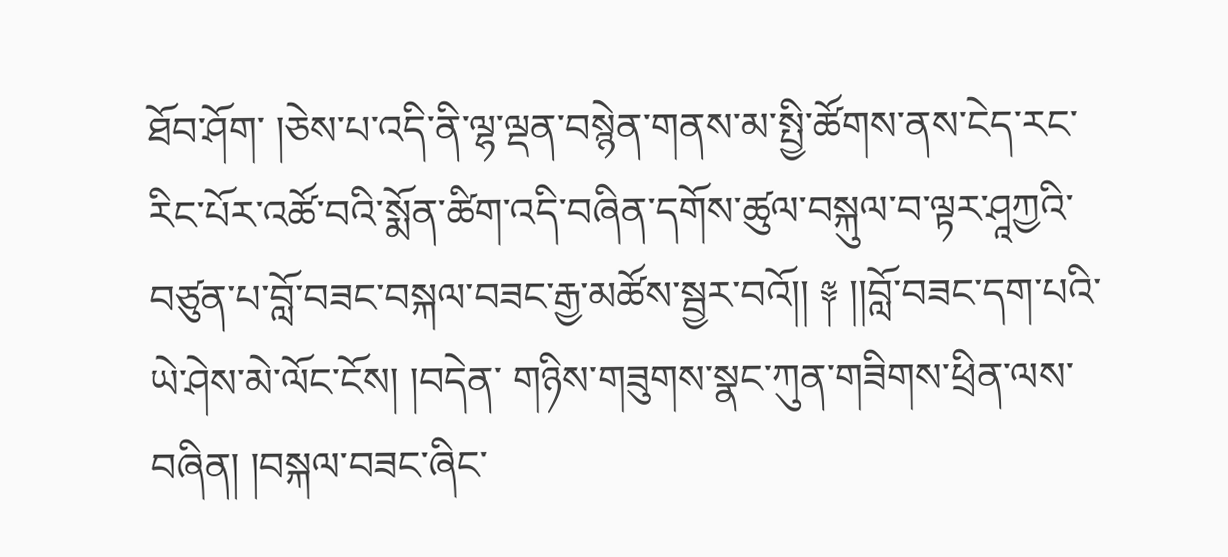ཐོབ་ཤོག་ །ཅེས་པ་འདི་ནི་ལྷ་ལྡན་བསྙེན་གནས་མ་སྤྱི་ཚོགས་ནས་ངེད་རང་རིང་པོར་འཚོ་བའི་སྨོན་ཚིག་འདི་བཞིན་དགོས་ཚུལ་བསྐུལ་བ་ལྟར་ཤཱཀྱའི་བཙུན་པ་བློ་བཟང་བསྐལ་བཟང་རྒྱ་མཚོས་སྦྱར་བའོ།། ༈ །།བློ་བཟང་དག་པའི་ཡེ་ཤེས་མེ་ལོང་ངོས། །བདེན་ གཉིས་གཟུགས་སྣང་ཀུན་གཟིགས་ཕྲིན་ལས་བཞིན། །བསྐལ་བཟང་ཞིང་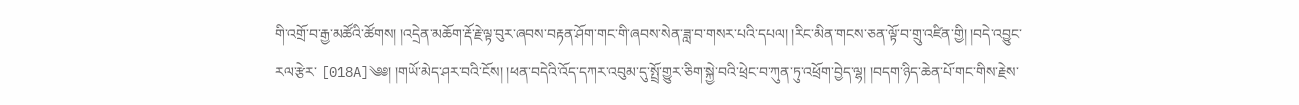གི་འགྲོ་བ་རྒྱ་མཚོའི་ཚོགས། །འདྲེན་མཆོག་རྡོ་རྗེ་ལྟ་བུར་ཞབས་བརྟན་ཤོག་གང་གི་ཞབས་སེན་ཟླ་བ་གསར་པའི་དཔལ། །རིང་མིན་གངས་ཅན་ལྟོ་བ་གྲུ་འཛིན་གྱི། །བདེ་འབྱུང་རལ་རྩེར་ [018A]༄༅། །གཡོ་མེད་ཤར་བའི་ངོས། །ཕན་བདེའི་འོད་དཀར་འབུམ་དུ་སྤྲོ་གྱུར་ཅིག་སྐྱེ་བའི་ཕྲེང་བ་ཀུན་ཏུ་འཕྲོག་བྱེད་ལྷ། །བདག་ཉིད་ཆེན་པོ་གང་གིས་རྗེས་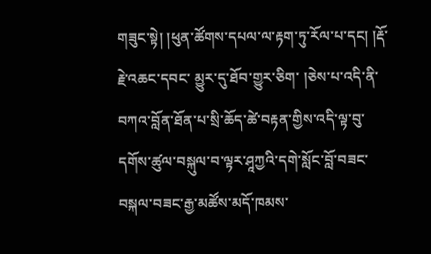གཟུང་སྟེ། །ཕུན་ཚོགས་དཔལ་ལ་རྟག་ཏུ་རོལ་པ་དང། །རྡོ་རྗེ་འཆང་དབང་ མྱུར་དུ་ཐོབ་གྱུར་ཅིག་ །ཅེས་པ་འདི་ནི་བཀའ་བློན་ཐོན་པ་སྲི་ཆོད་ཚེ་བརྟན་གྱིས་འདི་ལྟ་བུ་དགོས་ཚུལ་བསྐུལ་བ་ལྟར་ཤཱཀྱའི་དགེ་སློང་བློ་བཟང་བསྐལ་བཟང་རྒྱ་མཚོས་མདོ་ཁམས་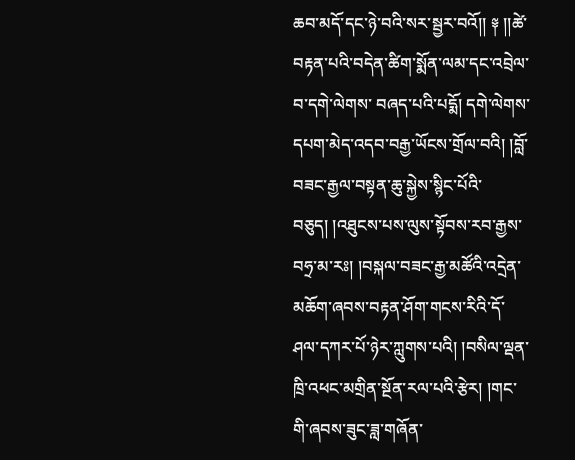ཆབ་མདོ་དང་ཉེ་བའི་སར་སྦྱར་བའོ།། ༈ །།ཚེ་བརྟན་པའི་བདེན་ཚིག་སྨོན་ལམ་དང་འབྲེལ་བ་དགེ་ལེགས་ བཞད་པའི་པདྨོ། དགེ་ལེགས་དཔག་མེད་འདབ་བརྒྱ་ཡོངས་གྲོལ་བའི། །བློ་བཟང་རྒྱལ་བསྟན་ཆུ་སྐྱེས་སྙིང་པོའི་བཅུད། །འཐུངས་པས་ལུས་སྟོབས་རབ་རྒྱས་བཧྲ་མ་རཿ། །བསྐལ་བཟང་རྒྱ་མཚོའི་འདྲེན་མཆོག་ཞབས་བརྟན་ཤོག་གངས་རིའི་དོ་ ཤལ་དཀར་པོ་ཉེར་ཀླུགས་པའི། །བསིལ་ལྡན་ཁྲི་འཕང་མགྲིན་སྔོན་རལ་པའི་རྩེར། །གང་གི་ཞབས་ཟུང་ཟླ་གཞོན་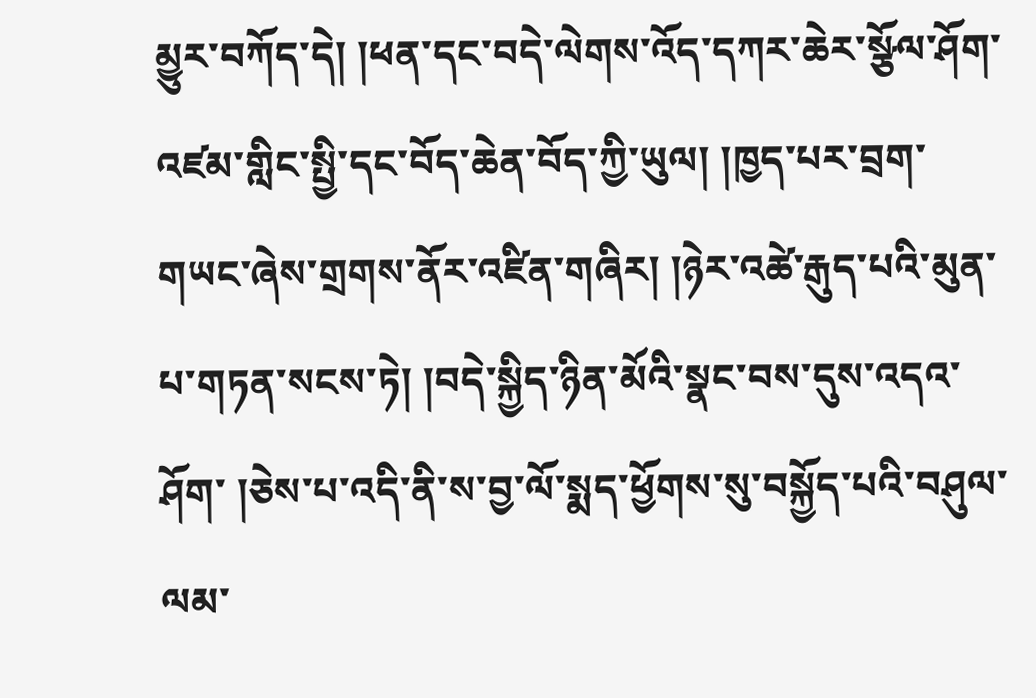མྱུར་བཀོད་དེ། །ཕན་དང་བདེ་ལེགས་འོད་དཀར་ཆེར་སྩོལ་ཤོག་འཛམ་གླིང་སྤྱི་དང་བོད་ཆེན་བོད་ཀྱི་ཡུལ། །ཁྱད་པར་བྲག་ གཡང་ཞེས་གྲགས་ནོར་འཛིན་གཞིར། །ཉེར་འཚེ་རྒུད་པའི་མུན་པ་གཏན་སངས་ཏེ། །བདེ་སྐྱིད་ཉིན་མོའི་སྣང་བས་དུས་འདའ་ཤོག་ །ཅེས་པ་འདི་ནི་ས་བྱ་ལོ་སྨད་ཕྱོགས་སུ་བསྐྱོད་པའི་བཤུལ་ལམ་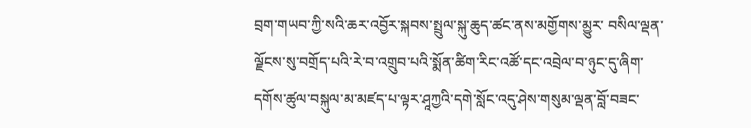བྲག་གཡབ་ཀྱི་སའི་ཆར་འབྱོར་སྐབས་སྤྲུལ་སྐུ་ཆུད་ཚང་ནས་མགྱོགས་མྱུར་ བསིལ་ལྡན་ལྗོངས་སུ་བགྲོད་པའི་རེ་བ་འགྲུབ་པའི་སྨོན་ཚིག་རིང་འཚོ་དང་འབྲེལ་བ་ཉུང་དུ་ཞིག་དགོས་ཚུལ་བསྐུལ་མ་མཛད་པ་ལྟར་ཤཱཀྱའི་དགེ་སློང་འདུ་ཤེས་གསུམ་ལྡན་བློ་བཟང་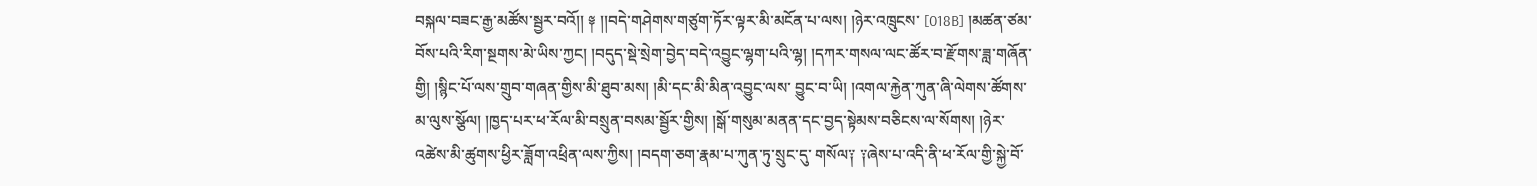བསྐལ་བཟང་རྒྱ་མཚོས་སྦྱར་བའོ།། ༈ །།བདེ་གཤེགས་གཙུག་ཏོར་ལྟར་མི་མངོན་པ་ལས། །ཉེར་འཁྲུངས་ [018B] །མཚན་ཙམ་བོས་པའི་རིག་སྔགས་མེ་ཡིས་ཀྱང། །བདུད་སྡེ་སྲེག་བྱེད་བདེ་འབྱུང་ལྷག་པའི་ལྷ། །དཀར་གསལ་ལང་ཚོར་བ་རྫོགས་ཟླ་གཞོན་གྱི། །སྙིང་པོ་ལས་གྲུབ་གཞན་གྱིས་མི་ཐུབ་མས། །མི་དང་མི་མིན་འབྱུང་ལས་ བྱུང་བ་ཡི། །འགལ་རྐྱེན་ཀུན་ཞི་ལེགས་ཚོགས་མ་ལུས་སྩོལ། །ཁྱད་པར་ཕ་རོལ་མི་བསྲུན་བསམ་སྦྱོར་གྱིས། །སྒོ་གསུམ་མནན་དང་བྱད་སྟེམས་བཅིངས་ལ་སོགས། །ཉེར་འཚེས་མི་ཚུགས་ཕྱིར་ཟློག་འཕྲིན་ལས་ཀྱིས། །བདག་ཅག་རྣམ་པ་ཀུན་ཏུ་སྲུང་དུ་ གསོལ༑ ༑ཞེས་པ་འདི་ནི་ཕ་རོལ་གྱི་སྐྱེ་བོ་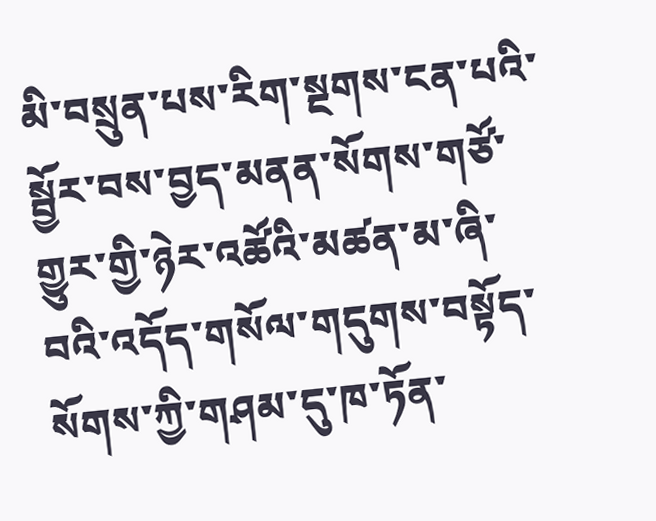མི་བསྲུན་པས་རིག་སྔགས་ངན་པའི་སྦྱོར་བས་བྱད་མནན་སོགས་གཙོ་གྱུར་གྱི་ཉེར་འཚོའི་མཚན་མ་ཞི་བའི་འདོད་གསོལ་གདུགས་བསྟོད་སོགས་ཀྱི་གཤམ་དུ་ཁ་ཏོན་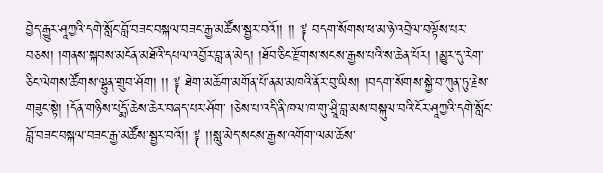བྱེད་རྒྱུར་ཤཱཀྱའི་དགེ་སློང་བློ་བཟང་བསྐལ་བཟང་རྒྱ་མཚོས་སྦྱར་བའོ།། །། ༈ བདག་སོགས་ཕ་མ་ཉེ་འབྲེལ་བལྟོས་པར་བཅས། །གནས་སྐབས་མངོན་མཐོའི་དཔལ་འབྱོར་བླ་ན་མེད། །ཐོབ་ཅིང་རྫོགས་སངས་རྒྱས་པའི་ས་ཆེན་པོར། །མྱུར་དུ་རེག་ཅིང་ལེགས་ཚོགས་ལྷུན་གྲུབ་ཤོག། །། ༈ ཐེག་མཆོག་མགོན་པོ་ནམ་མཁའི་ནོར་བུ་ཡིས། །བདག་སོགས་སྐྱེ་བ་ཀུན་ཏུ་རྗེས་གཟུང་སྟེ། །དོན་གཉིས་པདྨོ་ཆེས་ཆེར་བཞད་པར་ཤོག་ །ཅེས་པ་འདི་ནི་ཁལ་ཁ་གུ་ཤྲཱི་བླ་མས་བསྐུལ་བའི་ངོར་ཤཱཀྱའི་དགེ་སློང་ བློ་བཟང་བསྐལ་བཟང་རྒྱ་མཚོས་སྦྱར་བའོ།། ༈ །།སླུ་མེད་སངས་རྒྱས་འགོག་ལམ་ཆོས་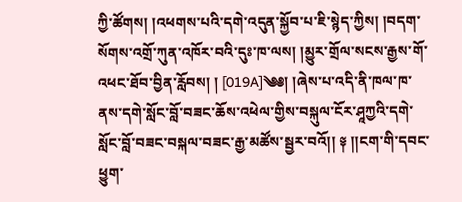ཀྱི་ཚོགས། །འཕགས་པའི་དགེ་འདུན་སྐྱོབ་པ་ཇི་སྙེད་ཀྱིས། །བདག་སོགས་འགྲོ་ཀུན་འཁོར་བའི་དུཿ་ཁ་ལས། །མྱུར་གྲོལ་སངས་རྒྱས་གོ་འཕང་ཐོབ་བྱིན་རློབས། ། [019A]༄༅། །ཞེས་པ་འདི་ནི་ཁལ་ཁ་ནས་དགེ་སློང་བློ་བཟང་ཆོས་འཕེལ་གྱིས་བསྐུལ་ངོར་ཤཱཀྱའི་དགེ་སློང་བློ་བཟང་བསྐལ་བཟང་རྒྱ་མཚོས་སྦྱར་བའོ།། ༈ །།ངག་གི་དབང་ཕྱུག་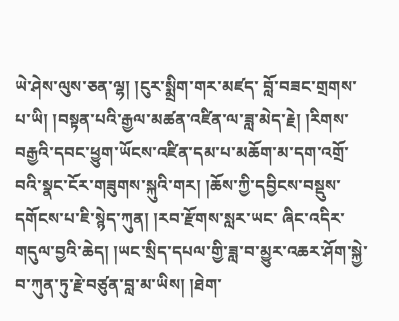ཡེ་ཤེས་ལུས་ཅན་ལྷ། །ངུར་སྨྲིག་གར་མཛད་ བློ་བཟང་གྲགས་པ་ཡི། །བསྟན་པའི་རྒྱལ་མཚན་འཛིན་ལ་ཟླ་མེད་རྗེ། །རིགས་བརྒྱའི་དབང་ཕྱུག་ཡོངས་འཛིན་དམ་པ་མཆོག་མ་དག་འགྲོ་བའི་སྣང་ངོར་གཟུགས་སྐུའི་གར། །ཆོས་ཀྱི་དབྱིངས་བསྡུས་དགོངས་པ་ཇི་སྙེད་ཀུན། །རབ་རྫོགས་སླར་ཡང་ ཞིང་འདིར་གདུལ་བྱའི་ཆེད། །ཡང་སྲིད་དཔལ་གྱི་ཟླ་བ་མྱུར་འཆར་ཤོག་སྐྱེ་བ་ཀུན་ཏུ་རྗེ་བཙུན་བླ་མ་ཡིས། །ཐེག་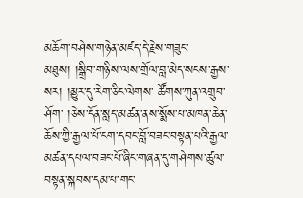མཆོག་བཤེས་གཉེན་མཛད་དེ་རྗེས་གཟུང་མཐུས། །སྒྲིབ་གཉིས་ལས་གྲོལ་བླ་མེད་སངས་རྒྱས་སར། །མྱུར་དུ་རེག་ཅིང་ལེགས་ ཚོགས་ཀུན་འགྲུབ་ཤོག་ །ཅེས་དོན་སླད་མཚན་ནས་སྨོས་པ་མཁན་ཆེན་ཆོས་ཀྱི་རྒྱལ་པོ་ངག་དབང་བློ་བཟང་བསྟན་པའི་རྒྱལ་མཚན་དཔལ་བཟང་པོ་ཞིང་གཞན་དུ་གཤེགས་ཚུལ་བསྟན་སྐབས་དམ་པ་གང་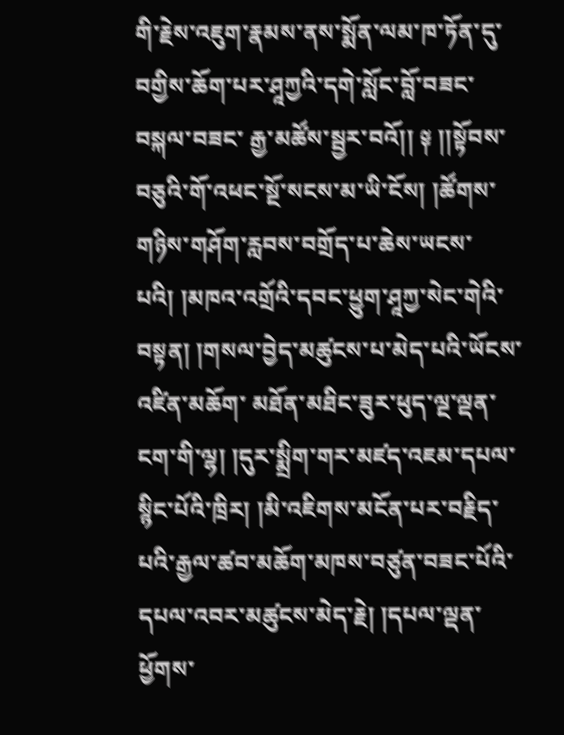གི་རྗེས་འཇུག་རྣམས་ནས་སྨོན་ལམ་ཁ་ཏོན་དུ་བགྱིས་ཆོག་པར་ཤཱཀྱའི་དགེ་སློང་བློ་བཟང་བསྐལ་བཟང་ རྒྱ་མཚོས་སྦྱར་བའོ།། ༈ །།སྟོབས་བཅུའི་གོ་འཕང་སྔོ་སངས་མ་ཡི་ངོས། །ཚོགས་གཉིས་གཤོག་རླབས་བགྲོད་པ་ཆེས་ཡངས་པའི། །མཁའ་འགྲོའི་དབང་ཕྱུག་ཤཱཀྱ་སེང་གེའི་བསྟན། །གསལ་བྱེད་མཚུངས་པ་མེད་པའི་ཡོངས་འཛིན་མཆོག་ མཐོན་མཐིང་ཟུར་ཕུད་ལྔ་ལྡན་ངག་གི་ལྷ། །དུར་སྨྲིག་གར་མཛད་འཇམ་དཔལ་སྙིང་པོའི་ཁྲིར། །མི་འཇིགས་མངོན་པར་བརྗིད་པའི་རྒྱལ་ཚབ་མཆོག་མཁས་བཙུན་བཟང་པོའི་དཔལ་འབར་མཚུངས་མེད་རྗེ། །དཔལ་ལྡན་ཕྱོགས་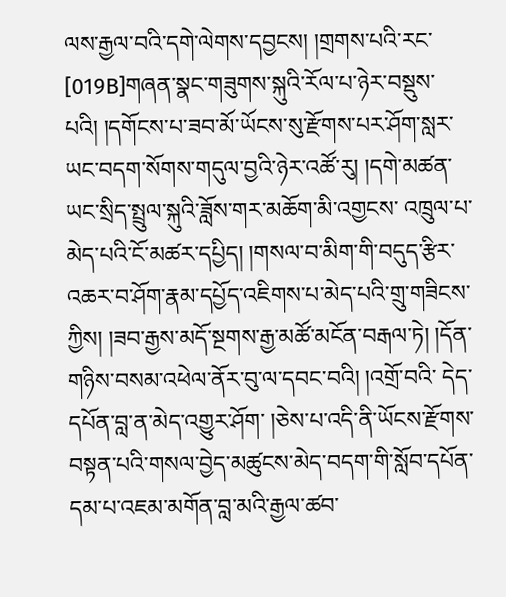ལས་རྒྱལ་བའི་དགེ་ལེགས་དབྱངས། །གྲགས་པའི་རང་ [019B]གཞན་སྣང་གཟུགས་སྐུའི་རོལ་པ་ཉེར་བསྡུས་པའི། །དགོངས་པ་ཟབ་མོ་ཡོངས་སུ་རྫོགས་པར་ཤོག་སླར་ཡང་བདག་སོགས་གདུལ་བྱའི་ཉེར་འཚོ་རུ། །དགེ་མཚན་ཡང་སྲིད་སྤྲུལ་སྐུའི་ཟློས་གར་མཆོག་མི་འགྱངས་ འཁྲུལ་པ་མེད་པའི་ངོ་མཚར་དཔྱིད། །གསལ་བ་མིག་གི་བདུད་རྩིར་འཆར་བ་ཤོག་རྣམ་དཔྱོད་འཇིགས་པ་མེད་པའི་གྲུ་གཟིངས་ཀྱིས། །ཟབ་རྒྱས་མདོ་སྔགས་རྒྱ་མཚོ་མངོན་བརྒལ་ཏེ། །དོན་གཉིས་བསམ་འཕེལ་ནོར་བུ་ལ་དབང་བའི། །འགྲོ་བའི་ དེད་དཔོན་བླ་ན་མེད་འགྱུར་ཤོག་ །ཅེས་པ་འདི་ནི་ཡོངས་རྫོགས་བསྟན་པའི་གསལ་བྱེད་མཚུངས་མེད་བདག་གི་སློབ་དཔོན་དམ་པ་འཇམ་མགོན་བླ་མའི་རྒྱལ་ཚབ་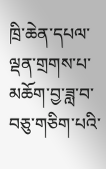ཁྲི་ཆེན་དཔལ་ལྡན་གྲགས་པ་མཆོག་བྱ་ཟླ་བ་བཅུ་གཅིག་པའི་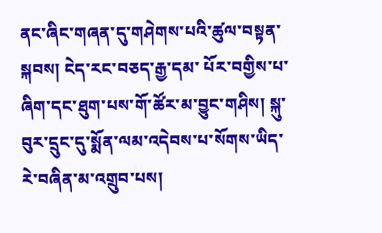ནང་ཞིང་གཞན་དུ་གཤེགས་པའི་ཚུལ་བསྟན་སྐབས། ངེད་རང་བཅད་རྒྱ་དམ་ པོར་བགྱིས་པ་ཞིག་དང་ཐུག་པས་གོ་ཚོར་མ་བྱུང་གཤིས། སྐུ་བུར་དྲུང་དུ་སྨོན་ལམ་འདེབས་པ་སོགས་ཡིད་རེ་བཞིན་མ་འགྲུབ་པས།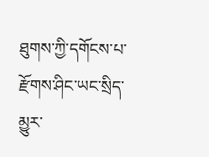ཐུགས་ཀྱི་དགོངས་པ་རྫོགས་ཤིང་ཡང་སྲིད་མྱུར་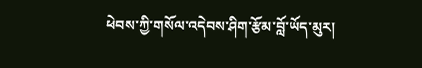ཕེབས་ཀྱི་གསོལ་འདེབས་ཤིག་རྩོམ་བློ་ཡོད་མུར།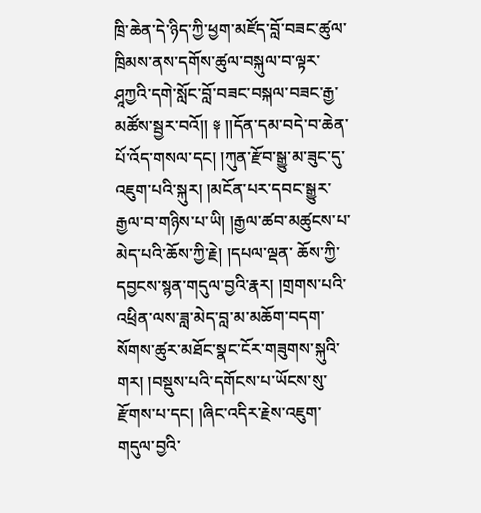ཁྲི་ཆེན་དེ་ཉིད་ཀྱི་ཕྱག་མཛོད་བློ་བཟང་ཚུལ་ཁྲིམས་ནས་དགོས་ཚུལ་བསྐུལ་བ་ལྟར་ ཤཱཀྱའི་དགེ་སློང་བློ་བཟང་བསྐལ་བཟང་རྒྱ་མཚོས་སྦྱར་བའོ།། ༈ །།དོན་དམ་བདེ་བ་ཆེན་པོ་འོད་གསལ་དང། །ཀུན་རྫོབ་སྒྱུ་མ་ཟུང་དུ་འཇུག་པའི་སྐུར། །མངོན་པར་དབང་སྒྱུར་རྒྱལ་བ་གཉིས་པ་ཡི། །རྒྱལ་ཚབ་མཚུངས་པ་མེད་པའི་ཆོས་ཀྱི་རྗེ། །དཔལ་ལྡན་ ཆོས་ཀྱི་དབྱངས་སྙན་གདུལ་བྱའི་རྣར། །གྲགས་པའི་འཕྲིན་ལས་ཟླ་མེད་བླ་མ་མཆོག་བདག་སོགས་ཚུར་མཐོང་སྣང་ངོར་གཟུགས་སྐུའི་གར། །བསྡུས་པའི་དགོངས་པ་ཡོངས་སུ་རྫོགས་པ་དང། །ཞིང་འདིར་རྗེས་འཇུག་གདུལ་བྱའི་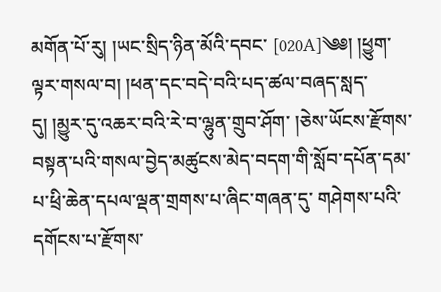མགོན་པོ་རུ། །ཡང་སྲིད་ཉིན་མོའི་དབང་ [020A]༄༅། །ཕྱུག་ལྟར་གསལ་བ། །ཕན་དང་བདེ་བའི་པད་ཚལ་བཞད་སླད་དུ། །མྱུར་དུ་འཆར་བའི་རེ་བ་ལྷུན་གྲུབ་ཤོག་ །ཅེས་ཡོངས་རྫོགས་བསྟན་པའི་གསལ་བྱེད་མཚུངས་མེད་བདག་གི་སློབ་དཔོན་དམ་པ་ཕྲི་ཆེན་དཔལ་ལྡན་གྲགས་པ་ཞིང་གཞན་དུ་ གཤེགས་པའི་དགོངས་པ་རྫོགས་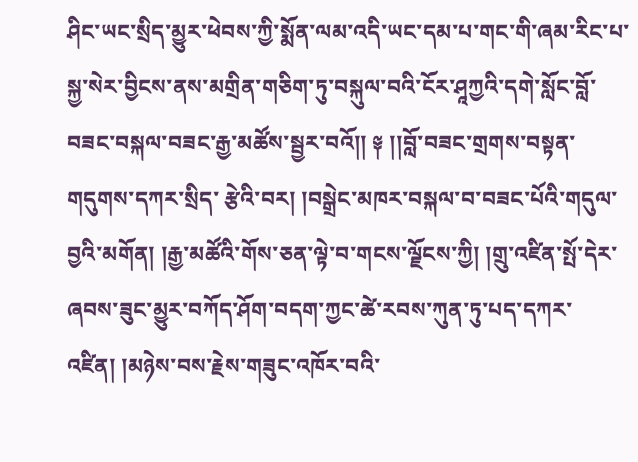ཤིང་ཡང་སྲིད་མྱུར་ཕེབས་ཀྱི་སྨོན་ལམ་འདི་ཡང་དམ་པ་གང་གི་ཞམ་རིང་པ་སྐྱ་སེར་བྱིངས་ནས་མགྲིན་གཅིག་ཏུ་བསྐུལ་བའི་ངོར་ཤཱཀྱའི་དགེ་སློང་བློ་བཟང་བསྐལ་བཟང་རྒྱ་མཚོས་སྦྱར་བའོ།། ༈ །།བློ་བཟང་གྲགས་བསྟན་གདུགས་དཀར་སྲིད་ རྩེའི་བར། །བསྒྲེང་མཁར་བསྐལ་བ་བཟང་པོའི་གདུལ་བྱའི་མགོན། །རྒྱ་མཚོའི་གོས་ཅན་ལྟེ་བ་གངས་ལྗོངས་ཀྱི། །གྲུ་འཛིན་སྤོ་དེར་ཞབས་ཟུང་མྱུར་བཀོད་ཤོག་བདག་ཀྱང་ཚེ་རབས་ཀུན་ཏུ་པད་དཀར་འཛིན། །མཉེས་བས་རྗེས་གཟུང་འཁོར་བའི་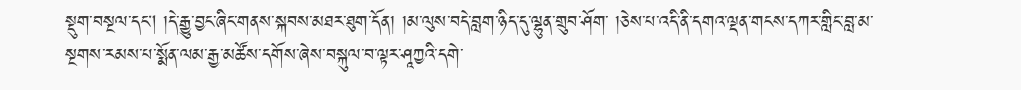སྡུག་བསྔལ་དང། །དེ་རྒྱུ་བྱང་ཞིང་གནས་སྐབས་མཐར་ཐུག་དོན། །མ་ལུས་བདེ་བླག་ཉིད་དུ་ལྷུན་གྲུབ་ཤོག་ །ཅེས་པ་འདི་ནི་དགའ་ལྡན་གངས་དཀར་གླིང་བླ་མ་སྔགས་རམས་པ་སྨོན་ལམ་རྒྱ་མཚོས་དགོས་ཞེས་བསྐུལ་བ་ལྟར་ཤཱཀྱའི་དགེ་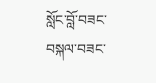སློང་བློ་བཟང་བསྐལ་བཟང་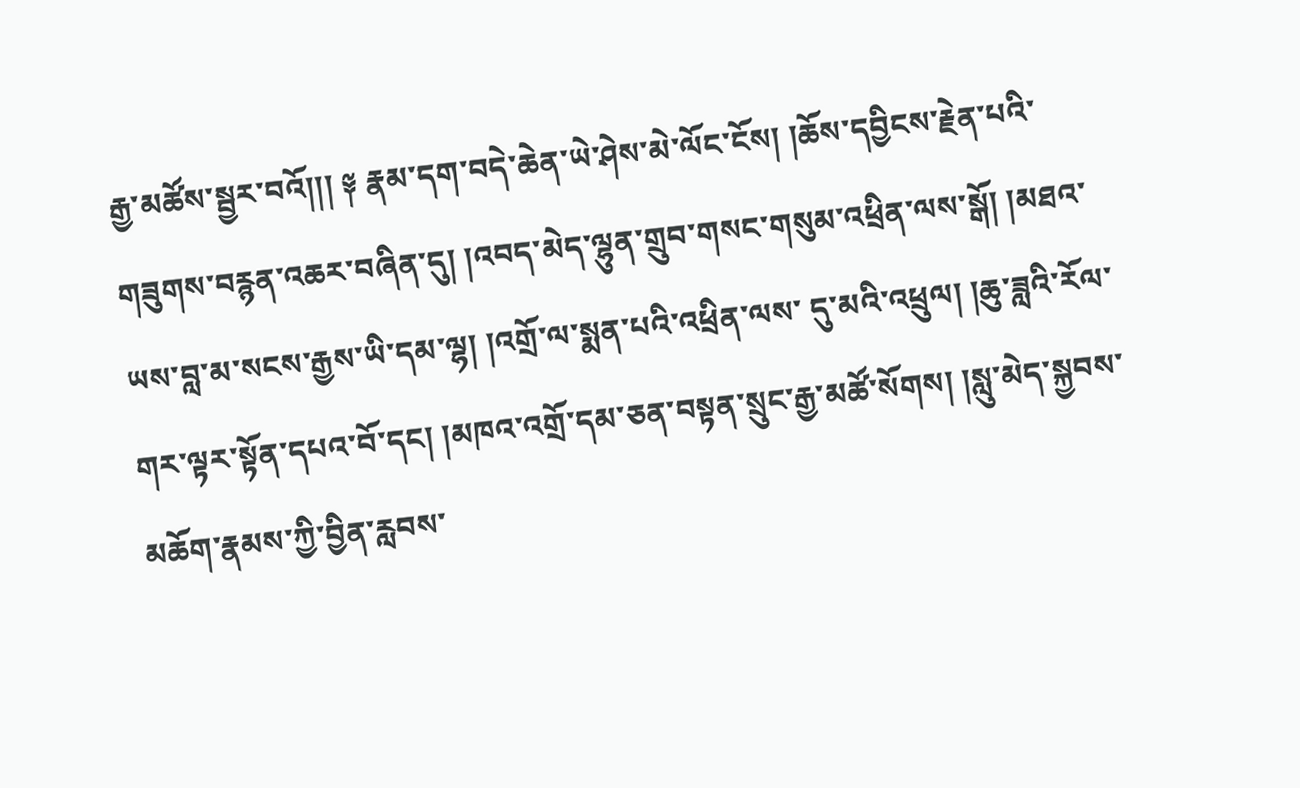རྒྱ་མཚོས་སྦྱར་བའོ།།། ༈ རྣམ་དག་བདེ་ཆེན་ཡེ་ཤེས་མེ་ལོང་ངོས། །ཆོས་དབྱིངས་རྗེན་པའི་གཟུགས་བརྙན་འཆར་བཞིན་དུ། །འབད་མེད་ལྷུན་གྲུབ་གསང་གསུམ་འཕྲིན་ལས་སྒོ། །མཐའ་ཡས་བླ་མ་སངས་རྒྱས་ཡི་དམ་ལྷ། །འགྲོ་ལ་སྨན་པའི་འཕྲིན་ལས་ དུ་མའི་འཕྲུལ། །ཆུ་ཟླའི་རོལ་གར་ལྟར་སྟོན་དཔའ་བོ་དང། །མཁའ་འགྲོ་དམ་ཅན་བསྟན་སྲུང་རྒྱ་མཚོ་སོགས། །སླུ་མེད་སྐྱབས་མཆོག་རྣམས་ཀྱི་བྱིན་རླབས་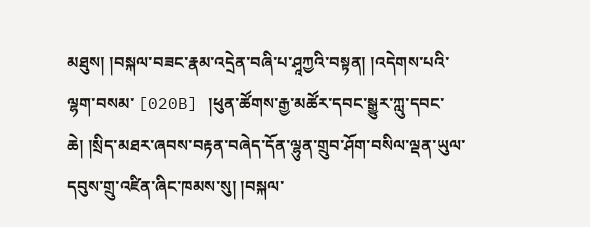མཐུས། །བསྐལ་བཟང་རྣམ་འདྲེན་བཞི་པ་ཤཱཀྱའི་བསྟན། །འདེགས་པའི་ལྷག་བསམ་ [020B] །ཕུན་ཚོགས་རྒྱ་མཚོར་དབང་སྒྱུར་ཀླུ་དབང་ཆེ། །སྲིད་མཐར་ཞབས་བརྟན་བཞེད་དོན་ལྷུན་གྲུབ་ཤོག་བསིལ་ལྡན་ཡུལ་དབུས་གྲུ་འཛིན་ཞིང་ཁམས་སུ། །བསྐལ་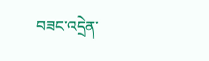བཟང་འདྲེན་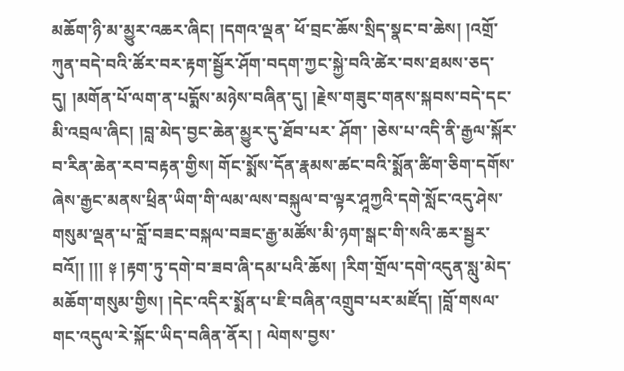མཆོག་ཉི་མ་མྱུར་འཆར་ཞིང། །དགའ་ལྡན་ ཕོ་བྲང་ཆོས་སྲིད་སྣང་བ་ཆེས། །འགྲོ་ཀུན་བདེ་བའི་ཚོར་བར་རྟག་སྦྱོར་ཤོག་བདག་ཀྱང་སྐྱེ་བའི་ཚེར་བས་ཐམས་ཅད་དུ། །མགོན་པོ་ལག་ན་པདྨོས་མཉེས་བཞིན་དུ། །རྗེས་གཟུང་གནས་སྐབས་བདེ་དང་མི་འབྲལ་ཞིང། །བླ་མེད་བྱང་ཆེན་མྱུར་དུ་ཐོབ་པར་ ཤོག་ །ཅེས་པ་འདི་ནི་རྒྱལ་སྐོར་བ་རིན་ཆེན་རབ་བརྟན་གྱིས། གོང་སྨོས་དོན་རྣམས་ཚང་བའི་སྨོན་ཚིག་ཅིག་དགོས་ཞེས་རྒྱང་མནས་ཕྲིན་ཡིག་གི་ལམ་ལས་བསྐུལ་བ་ལྟར་ཤཱཀྱའི་དགེ་སློང་འདུ་ཤེས་གསུམ་ལྡན་པ་བློ་བཟང་བསྐལ་བཟང་རྒྱ་མཚོས་མི་ཉག་སྒང་གི་སའི་ཆར་སྦྱར་བའོ།། །།། ༈ །རྟག་ཏུ་དགེ་བ་ཟབ་ཞི་དམ་པའི་ཆོས། །རིག་གྲོལ་དགེ་འདུན་སླུ་མེད་མཆོག་གསུམ་གྱིས། །དེང་འདིར་སྨོན་པ་ཇི་བཞིན་འགྲུབ་པར་མཛོད། །བློ་གསལ་གང་འདུལ་རེ་སྐོང་ཡིད་བཞིན་ནོར། ། ལེགས་བྱས་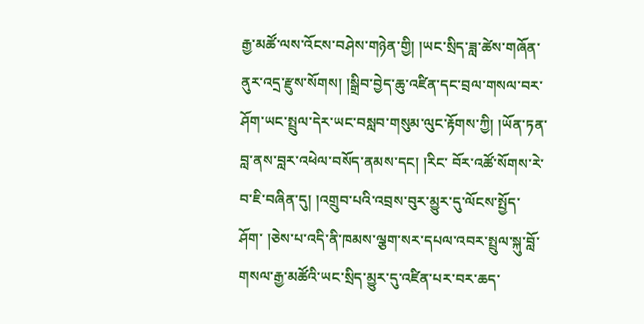རྒྱ་མཚོ་ལས་འོངས་བཤེས་གཉེན་གྱི། །ཡང་སྲིད་ཟླ་ཚེས་གཞོན་ནུར་འདྲ་རྫུས་སོགས། །སྒྲིབ་བྱེད་ཆུ་འཛིན་དང་བྲལ་གསལ་བར་ཤོག་ཡང་སྤྲུལ་དེར་ཡང་བསླབ་གསུམ་ལུང་རྟོགས་ཀྱི། །ཡོན་ཏན་བླ་ནས་བླར་འཕེལ་བསོད་ནམས་དང། །རིང་ བོར་འཚོ་སོགས་རེ་བ་ཇི་བཞིན་དུ། །འགྲུབ་པའི་འབྲས་བུར་མྱུར་དུ་ལོངས་སྤྱོད་ཤོག་ །ཅེས་པ་འདི་ནི་ཁམས་ལྕག་སར་དཔལ་འབར་སྤྲུལ་སྐུ་བློ་གསལ་རྒྱ་མཚོའི་ཡང་སྲིད་མྱུར་དུ་འཛིན་པར་བར་ཆད་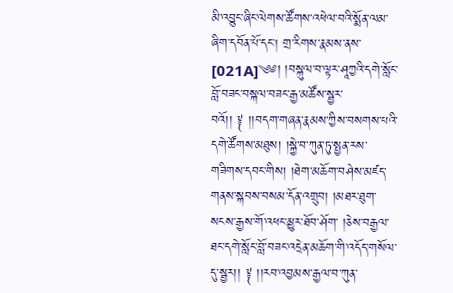མི་འབྱུང་ཞིང་ལེགས་ཚོགས་འཕེལ་བའི་སྨོན་ལམ་ཞིག་དབོན་པོ་དང། གྲ་རིགས་རྣམས་ནས་ [021A]༄༅། །བསྐུལ་བ་ལྟར་ཤཱཀྱའི་དགེ་སློང་བློ་བཟང་བསྐལ་བཟང་རྒྱ་མཚོས་སྦྱར་བའོ།། ༈ །།བདག་གཞན་རྣམས་ཀྱིས་བསགས་པའི་དགེ་ཚོགས་མཐུས། །སྐྱེ་བ་ཀུན་ཏུ་སྤྱན་རས་གཟིགས་དབང་གིས། །ཐེག་མཆོག་བཤེས་མཛད་ གནས་སྐབས་བསམ་དོན་འགྲུབ། །མཐར་ཐུག་སངས་རྒྱས་གོ་འཕང་མྱུར་ཐོབ་ཤོག་ །ཅེས་བརྒྱལ་ཐང་དགེ་སློང་བློ་བཟང་འདྲེན་མཆོག་གི་འདོད་གསོལ་དུ་སྦྱར།། ༈ །།རབ་འབྱམས་རྒྱལ་བ་ཀུན་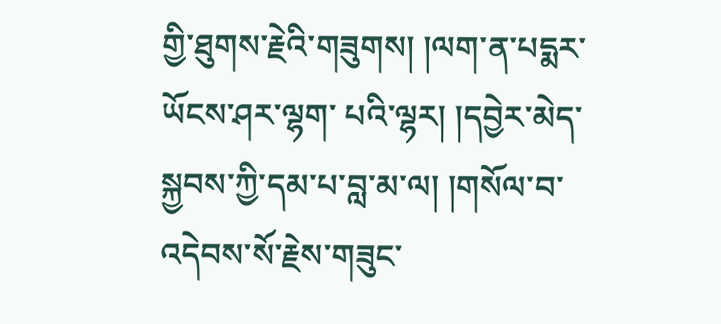གྱི་ཐུགས་རྗེའི་གཟུགས། །ལག་ན་པདྨར་ཡོངས་ཤར་ལྷག་ པའི་ལྷར། །དབྱེར་མེད་སྐྱབས་ཀྱི་དམ་པ་བླ་མ་ལ། །གསོལ་བ་འདེབས་སོ་རྗེས་གཟུང་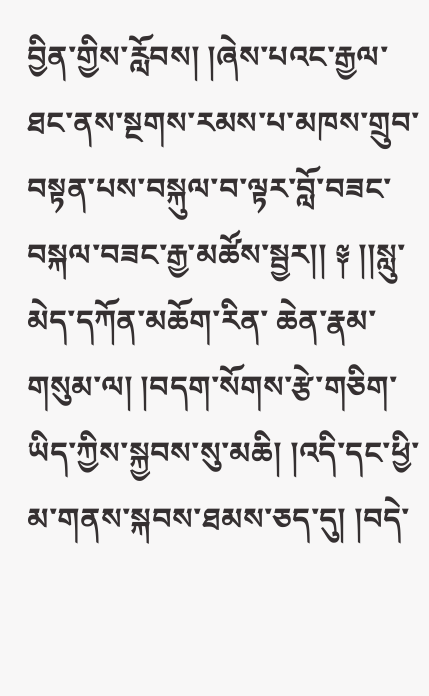བྱིན་གྱིས་རློབས། །ཞེས་པའང་རྒྱལ་ཐང་ནས་སྔགས་རམས་པ་མཁས་གྲུབ་བསྟན་པས་བསྐུལ་བ་ལྟར་བློ་བཟང་བསྐལ་བཟང་རྒྱ་མཚོས་སྦྱར།། ༈ །།སླུ་མེད་དཀོན་མཆོག་རིན་ ཆེན་རྣམ་གསུམ་ལ། །བདག་སོགས་རྩེ་གཅིག་ཡིད་ཀྱིས་སྐྱབས་སུ་མཆི། །འདི་དང་ཕྱི་མ་གནས་སྐབས་ཐམས་ཅད་དུ། །བདེ་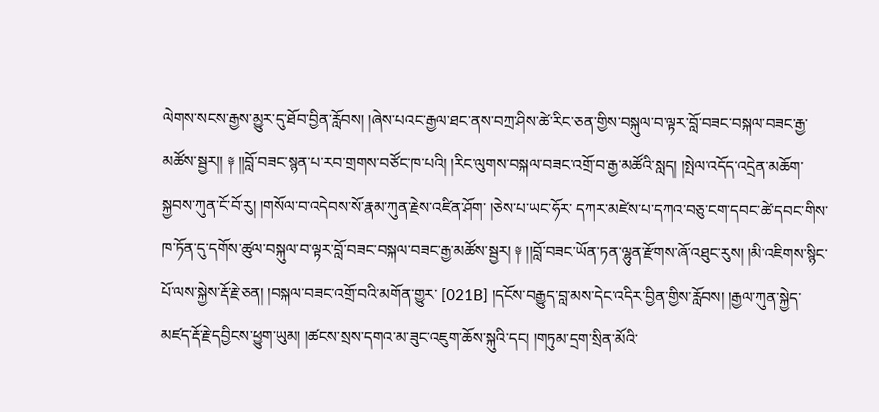ལེགས་སངས་རྒྱས་མྱུར་དུ་ཐོབ་བྱིན་རློབས། །ཞེས་པའང་རྒྱལ་ཐང་ནས་བཀྲ་ཤིས་ཚེ་རིང་ཅན་གྱིས་བསྐུལ་བ་ལྟར་བློ་བཟང་བསྐལ་བཟང་རྒྱ་ མཚོས་སྦྱར།། ༈ །།བློ་བཟང་སྙན་པ་རབ་གྲགས་བཙོང་ཁ་པའི། །རིང་ལུགས་བསྐལ་བཟང་འགྲོ་བ་རྒྱ་མཚོའི་སླད། །སྤེལ་འདོད་འདྲེན་མཆོག་སྐྱབས་ཀུན་ངོ་བོ་རུ། །གསོལ་བ་འདེབས་སོ་རྣམ་ཀུན་རྗེས་འཛིན་ཤོག་ །ཅེས་པ་ཡང་ཧོར་ དཀར་མཛེས་པ་དཀའ་བཅུ་ངག་དབང་ཚེ་དབང་གིས་ཁ་ཏོན་དུ་དགོས་ཚུལ་བསྐུལ་བ་ལྟར་བློ་བཟང་བསྐལ་བཟང་རྒྱ་མཚོས་སྦྱར། ༈ །།བློ་བཟང་ཡོན་ཏན་ལྷུན་རྫོགས་ཞོ་འཐུང་རུས། །མི་འཇིགས་སྙིང་པོ་ལས་སྐྱེས་རྡོ་རྗེ་ཅན། །བསྐལ་བཟང་འགྲོ་བའི་མགོན་གྱུར་ [021B] །དངོས་བརྒྱུད་བླ་མས་དེང་འདིར་བྱིན་གྱིས་རློབས། །རྒྱལ་ཀུན་སྐྱེད་མཛད་རྡོ་རྗེ་དབྱིངས་ཕྱུག་ཡུམ། །ཚངས་སྲས་དགའ་མ་ཟུང་འཇུག་ཆོས་སྐུའི་དང། །གཏུམ་དྲག་སྲིན་མོའི་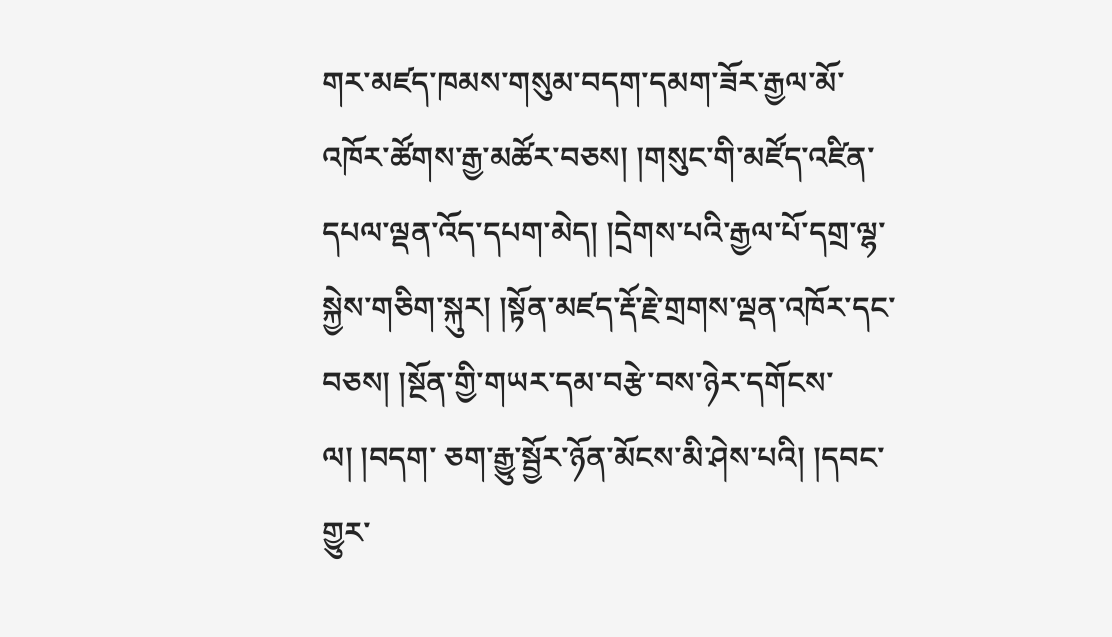གར་མཛད་ཁམས་གསུམ་བདག་དམག་ཟོར་རྒྱལ་མོ་ འཁོར་ཚོགས་རྒྱ་མཚོར་བཅས། །གསུང་གི་མཛོད་འཛིན་དཔལ་ལྡན་འོད་དཔག་མེད། །དྲེགས་པའི་རྒྱལ་པོ་དགྲ་ལྷ་སྐྱེས་གཅིག་སྐུར། །སྟོན་མཛད་རྡོ་རྗེ་གྲགས་ལྡན་འཁོར་དང་བཅས། །སྔོན་གྱི་གཡར་དམ་བརྩེ་བས་ཉེར་དགོངས་ལ། །བདག་ ཅག་རྒྱུ་སྦྱོར་ཉོན་མོངས་མི་ཤེས་པའི། །དབང་གྱུར་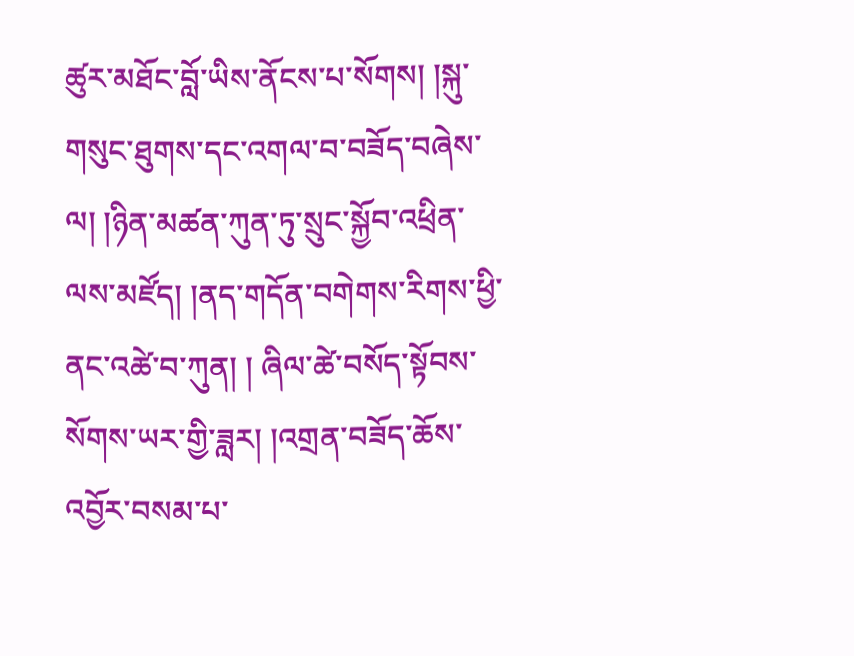ཚུར་མཐོང་བློ་ཡིས་ནོངས་པ་སོགས། །སྐུ་གསུང་ཐུགས་དང་འགལ་བ་བཟོད་བཞེས་ལ། །ཉིན་མཚན་ཀུན་ཏུ་སྲུང་སྐྱོབ་འཕྲིན་ལས་མཛོད། །ནད་གདོན་བགེགས་རིགས་ཕྱི་ནང་འཚེ་བ་ཀུན། ། ཞིལ་ཚེ་བསོད་སྟོབས་སོགས་ཡར་གྱི་ཟླར། །འགྲན་བཟོད་ཆོས་འབྱོར་བསམ་པ་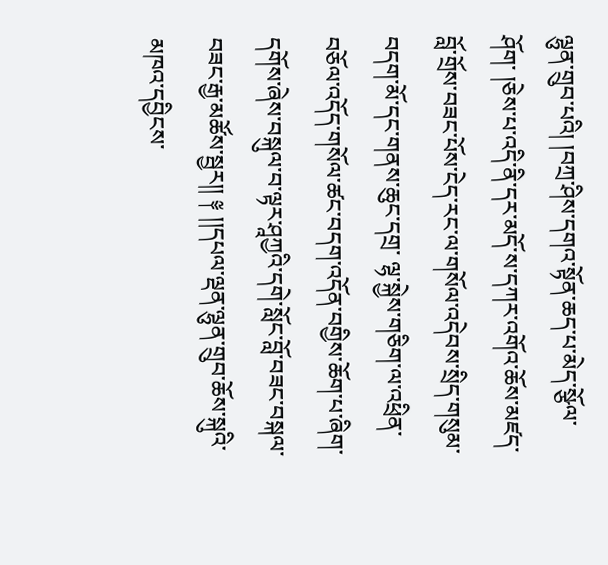ལྷུན་གྲུབ་པའི། །བཀྲ་ཤིས་དགའ་སྟོན་ཆད་པ་མེད་སྩོལ་ཤོག་ །ཅེས་པ་འདི་ནི་དར་མདོ་ས་དཀར་འགོའ་ཆོས་མཛད་བློ་གྲོས་བཟང་པོས་ངེད་རང་ལ་གསོལ་འདེབས་སྲིད་གསུམ་བདག་མོ་དང་གནས་ཆུང་དགྲ་ ལྷ་སྐྱེས་གཅིག་ལ་འཕྲིན་བཅོལ་འདོད་གསོལ་ཚང་བདག་འདོན་བགྱིས་ཆོག་པ་ཞིག་དགོས་ཞེས་བསྐུལ་བ་ལྟར་ཤཱཀྱའི་དགེ་སློང་བློ་བཟང་བསྐལ་བཟང་རྒྱ་མཚོས་སྦྱར།། ༈ །།དཔལ་ལྡན་ལྷུན་གྲུབ་ཆོས་སྐུའི་མཁའ་དབྱིངས་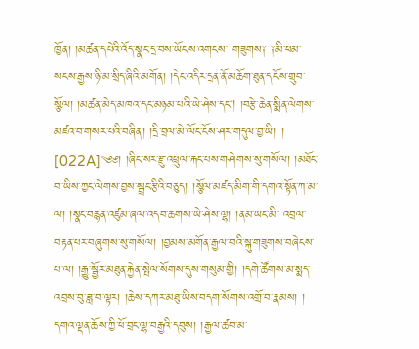ཁྱོན། །མཚན་དཔེའི་འོད་སྣང་དྲ་བས་ཡོངས་འགངས་ གཟུགས༑ ༑མི་ཕམ་སངས་རྒྱས་ཉི་མ་སྲིད་ཞིའི་མགོན། །དེང་འདིར་དྲན་ནོ་མཆོག་ཐུན་དངོས་གྲུབ་སྩོལ། །མཚན་མེད་མཁའ་དང་མཉམ་པའི་ཡེ་ཤེས་དང། །བརྩེ་ཆེན་སྨིན་ལེགས་མཛའ་བ་གསར་པའི་བཞིན། །དྲི་བྲལ་མེ་ལོང་ངོས་ཤར་གདུལ་བྱ་ཡི། ། [022A]༄༅། །ཞིང་སར་རྫུ་འཕྲུལ་རྐང་པས་གཤེགས་སུ་གསོལ། །མཐོང་བ་ཡིས་ཀྱང་ལེགས་བྱས་སྦྲང་རྩིའི་བཅུད། །སྩོལ་མཛད་མིག་གི་དགའ་སྟོན་ཀ་མ་ལ། །སྣང་བརྙན་འཛུམ་ཞལ་འདབ་ཆགས་ཡེ་ཤེས་ལྷ། །ནམ་ཡང་མི་ འབྲལ་བརྟན་པར་བཞུགས་སུ་གསོལ། །བྱམས་མགོན་རྒྱལ་བའི་སྐུ་གཟུགས་བཞེངས་པ་ལ། །རྒྱུ་སྦྱོར་མཐུན་རྐྱེན་སྤེལ་སོགས་དུས་གསུམ་གྱི། །དགེ་ཚོགས་མ་སྨད་འབྲས་བུ་ཟླ་བ་ལྟར། །ཆེས་དཀར་མཐུ་ཡིས་བདག་སོགས་འགྲོ་བ་རྣམས། ། དགའ་ལྡན་ཆོས་ཀྱི་ཕོ་བྲང་ལྷ་བརྒྱའི་དབུས། །རྒྱལ་ཚབ་མ་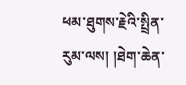ཕམ་ཐུགས་རྗེའི་སྤྲིན་རུམ་ལས། །ཐེག་ཆེན་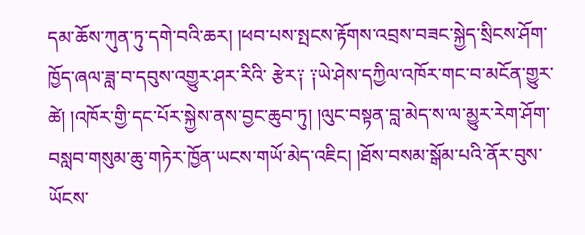དམ་ཆོས་ཀུན་ཏུ་དགེ་བའི་ཆར། །ཕབ་པས་སྤངས་རྟོགས་འབྲས་བཟང་སྐྱེད་སྲིངས་ཤོག་ཁྱོད་ཞལ་ཟླ་བ་དབུས་འགྱུར་ཤར་རིའི་ རྩེར༑ ༑ཡེ་ཤེས་དཀྱིལ་འཁོར་གང་བ་མངོན་གྱུར་ཚེ། །འཁོར་གྱི་དང་པོར་སྐྱེས་ནས་བྱང་ཆུབ་ཏུ། །ལུང་བསྟན་བླ་མེད་ས་ལ་མྱུར་རེག་ཤོག་བསླབ་གསུམ་ཆུ་གཏེར་ཁྱོན་ཡངས་གཡོ་མེད་འཇིང། །ཐོས་བསམ་སྒོམ་པའི་ནོར་བུས་ཡོངས་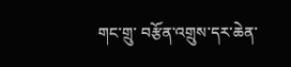གང་གྲུ་ བརྩོན་འགྲུས་དར་ཆེན་